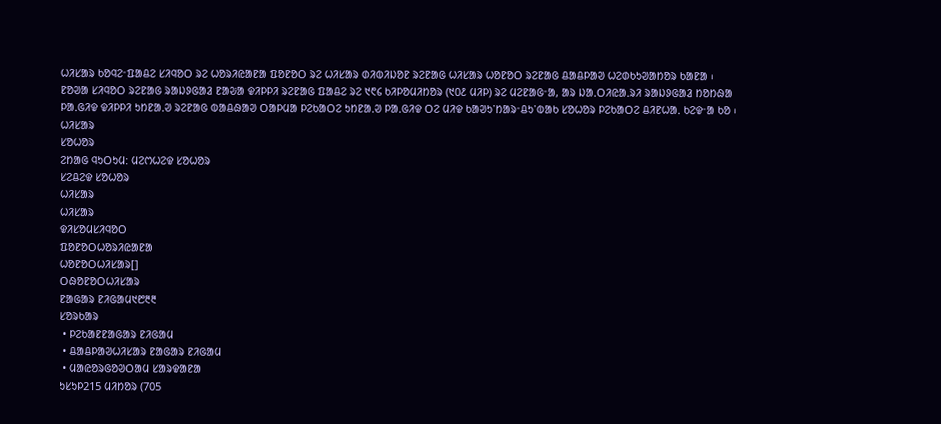ᱦᱤᱥᱟᱨ ᱠᱚᱧᱮᱼᱯᱟᱪᱮ ᱥᱤᱧᱚᱛ ᱨᱮ ᱦᱚᱨᱤᱭᱟᱱᱟ ᱯᱚᱱᱚᱛ ᱨᱮ ᱦᱤᱥᱟᱨ ᱰᱤᱵᱤᱡᱚᱱ ᱨᱮᱱᱟᱜ ᱦᱤᱥᱟᱨ ᱦᱚᱱᱚᱛ ᱨᱮᱱᱟᱜ ᱪᱟᱪᱞᱟᱣ ᱦᱮᱰᱠᱩᱣᱟᱴᱚᱨ ᱠᱟᱱᱟ ᱾ ᱱᱚᱣᱟ ᱥᱤᱧᱚᱛ ᱨᱮᱱᱟᱜ ᱨᱟᱡᱽᱜᱟᱲ ᱱᱟᱶᱟ ᱫᱤᱞᱞᱤ ᱨᱮᱱᱟᱜ ᱯᱟᱪᱮ ᱨᱮ ᱑᱖᱔ ᱠᱤᱞᱚᱢᱤᱴᱚᱨ (᱑᱐᱒ ᱢᱤᱞ) ᱨᱮ ᱢᱮᱱᱟᱜᱼᱟ, ᱟᱨ ᱡᱟᱹᱛᱤᱭᱟᱹᱨᱤ ᱨᱟᱡᱽᱜᱟᱲ ᱴᱚᱴᱷᱟ ᱞᱟᱹᱜᱤᱫ ᱫᱤᱞᱞᱤ ᱩᱴᱱᱟᱹᱣ ᱨᱮᱱᱟᱜ ᱵᱟᱪᱷᱟᱣ ᱛᱟᱞᱢᱟ ᱞᱮᱠᱟᱛᱮ ᱩᱴᱱᱟᱹᱣ ᱞᱟᱹᱜᱤᱫ ᱛᱮ ᱢᱤᱫ ᱠᱟᱣᱩᱸᱴᱟᱨᱼᱪᱩᱸᱵᱟᱠ ᱥᱚᱦᱚᱨ ᱞᱮᱠᱟᱛᱮ ᱪᱤᱱᱦᱟᱹ ᱠᱮᱫᱼᱟ ᱠᱚ ᱾
ᱦᱤᱥᱟᱨ
ᱥᱚᱦᱚᱨ
ᱮᱴᱟᱜ ᱧᱩᱛᱩᱢ: ᱢᱮᱬᱦᱮᱫ ᱥᱚᱦᱚᱨ
ᱥᱮᱪᱮᱫ ᱥᱚᱦᱚᱨ
ᱦᱤᱥᱟᱨ
ᱦᱤᱥᱟᱨ
ᱫᱤᱥᱚᱢᱥᱤᱧᱚᱛ
ᱯᱚᱱᱚᱛᱦᱚᱨᱤᱭᱟᱱᱟ
ᱦᱚᱱᱚᱛᱦᱤᱥᱟᱨ[]
ᱛᱷᱚᱱᱚᱛᱦᱤᱥᱟᱨ
ᱱᱟᱜᱟᱨ ᱱᱤᱜᱟᱢ᱑᱘᱓᱓
ᱥᱚᱨᱠᱟᱨ
 • ᱞᱮᱠᱟᱱᱱᱟᱜᱟᱨ ᱱᱤᱜᱟᱢ
 • ᱪᱟᱪᱞᱟᱣᱦᱤᱥᱟᱨ ᱱᱟᱜᱟᱨ ᱱᱤᱜᱟᱢ
 • ᱢᱟᱭᱚᱨᱜᱚᱣᱛᱟᱢ ᱥᱟᱨᱫᱟᱱᱟ
ᱩᱥᱩᱞ215 ᱢᱤᱴᱚᱨ (705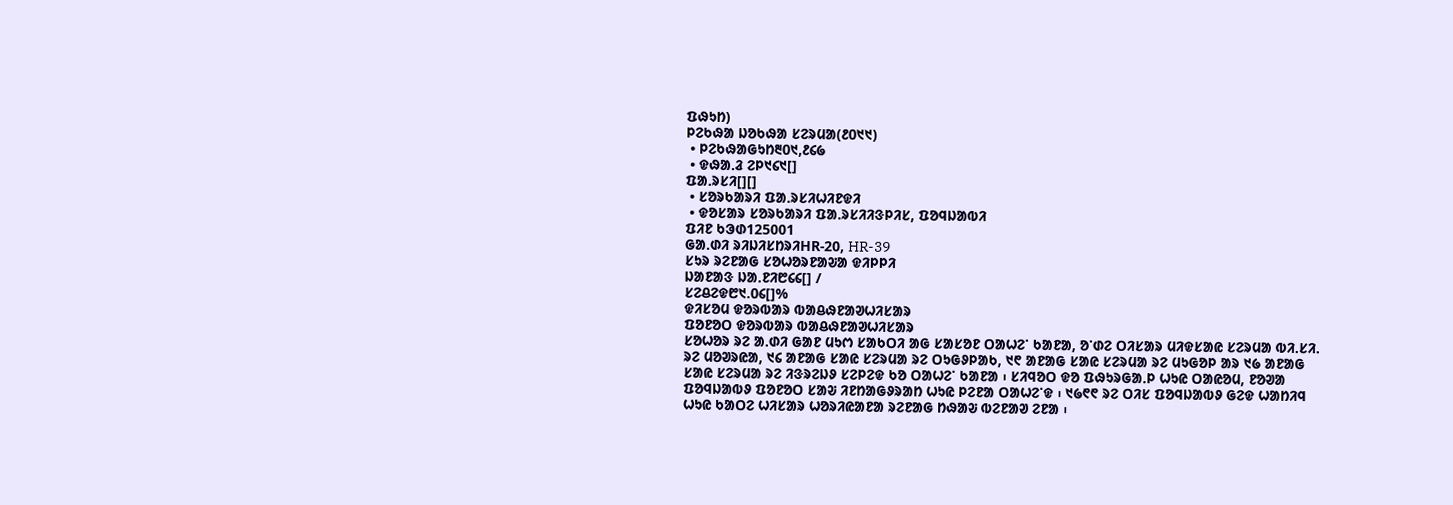ᱯᱷᱩᱴ)
ᱞᱮᱠᱷᱟ ᱡᱚᱠᱷᱟ ᱥᱮᱨᱢᱟ(᱒᱐᱑᱑)
 • ᱞᱮᱠᱷᱟᱜᱩᱴ᱓᱐᱑,᱒᱔᱙
 • ᱫᱷᱟᱹᱲ ᱮᱞ᱑᱔᱑[]
ᱯᱟᱹᱨᱥᱤ[][]
 • ᱥᱚᱨᱠᱟᱨᱤ ᱯᱟᱹᱨᱥᱤᱦᱤᱱᱫᱤ
 • ᱫᱚᱥᱟᱨ ᱥᱚᱨᱠᱟᱨᱤ ᱯᱟᱹᱨᱥᱤᱤᱝᱞᱤᱥ, ᱯᱚᱧᱡᱟᱵᱤ
ᱯᱤᱱ ᱠᱳᱰ125001
ᱜᱟᱹᱰᱤ ᱨᱤᱡᱤᱥᱴᱨᱤHR-20, HR-39
ᱥᱩᱨ ᱨᱮᱱᱟᱜ ᱥᱚᱦᱚᱨᱱᱟᱶᱟ ᱫᱤᱞᱞᱤ
ᱡᱟᱱᱟᱝ ᱡᱟᱹᱱᱤ᱘᱔᱔[] /
ᱥᱮᱪᱮᱫ᱘᱑.᱐᱔[]%
ᱫᱤᱥᱚᱢ ᱫᱚᱨᱵᱟᱨ ᱵᱟᱪᱷᱱᱟᱣᱦᱤᱥᱟᱨ
ᱯᱚᱱᱚᱛ ᱫᱚᱨᱵᱟᱨ ᱵᱟᱪᱷᱱᱟᱣᱦᱤᱥᱟᱨ
ᱥᱚᱦᱚᱨ ᱨᱮ ᱟᱹᱰᱤ ᱜᱟᱱ ᱢᱩᱬ ᱥᱟᱠᱛᱤ ᱟᱜ ᱥᱟᱥᱚᱱ ᱛᱟᱦᱮᱸ ᱠᱟᱱᱟ, ᱚᱸᱰᱮ ᱛᱤᱥᱟᱨ ᱢᱤᱫᱥᱟᱭ ᱥᱮᱨᱢᱟ ᱵᱤᱹᱥᱤᱹ ᱨᱮ ᱢᱚᱣᱨᱭᱟ, ᱑᱔ ᱟᱱᱟᱜ ᱥᱟᱭ ᱥᱮᱨᱢᱟ ᱨᱮ ᱛᱩᱜᱽᱞᱟᱠ, ᱑᱖ ᱟᱱᱟᱜ ᱥᱟᱭ ᱥᱮᱨᱢᱟ ᱨᱮ ᱢᱩᱜᱚᱞ ᱟᱨ ᱑᱙ ᱟᱱᱟᱜ ᱥᱟᱭ ᱥᱮᱨᱢᱟ ᱨᱮ ᱤᱝᱨᱮᱡᱽ ᱥᱮᱞᱮᱫ ᱠᱚ ᱛᱟᱦᱮᱸ ᱠᱟᱱᱟ ᱾ ᱥᱤᱧᱚᱛ ᱫᱚ ᱯᱷᱩᱨᱜᱟᱹᱞ ᱦᱩᱭ ᱛᱟᱭᱚᱢ, ᱱᱚᱣᱟ ᱯᱚᱧᱡᱟᱵᱽ ᱯᱚᱱᱚᱛ ᱥᱟᱶ ᱤᱱᱴᱟᱜᱽᱨᱟᱴ ᱦᱩᱭ ᱞᱮᱱᱟ ᱛᱟᱦᱮᱸᱫ ᱾ ᱑᱙᱖᱖ ᱨᱮ ᱛᱤᱥ ᱯᱚᱧᱡᱟᱵᱽ ᱜᱮᱫ ᱦᱟᱴᱤᱧ ᱦᱩᱭ ᱠᱟᱛᱮ ᱦᱤᱥᱟᱨ ᱦᱚᱨᱤᱭᱟᱱᱟ ᱨᱮᱱᱟᱜ ᱴᱷᱟᱶ ᱵᱮᱱᱟᱣ ᱮᱱᱟ ᱾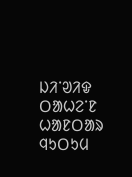ᱡᱤᱸᱣᱤᱫ ᱛᱟᱦᱮᱸᱱ ᱦᱟᱱᱛᱟᱨ ᱧᱩᱛᱩᱢ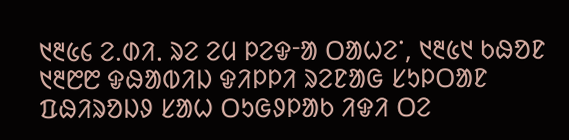᱑᱓᱕᱔ ᱮ.ᱰᱤᱹ ᱨᱮ ᱮᱢ ᱞᱮᱫᱼᱟ ᱛᱟᱦᱮᱸ, ᱑᱓᱕᱑ ᱠᱷᱚᱱ ᱑᱓᱘᱘ ᱫᱷᱟᱵᱤᱡ ᱫᱤᱞᱞᱤ ᱨᱮᱱᱟᱜ ᱥᱩᱞᱛᱟᱱ ᱯᱷᱤᱨᱚᱡᱽ ᱥᱟᱦ ᱛᱩᱜᱽᱞᱟᱠ ᱤᱫᱤ ᱛᱮ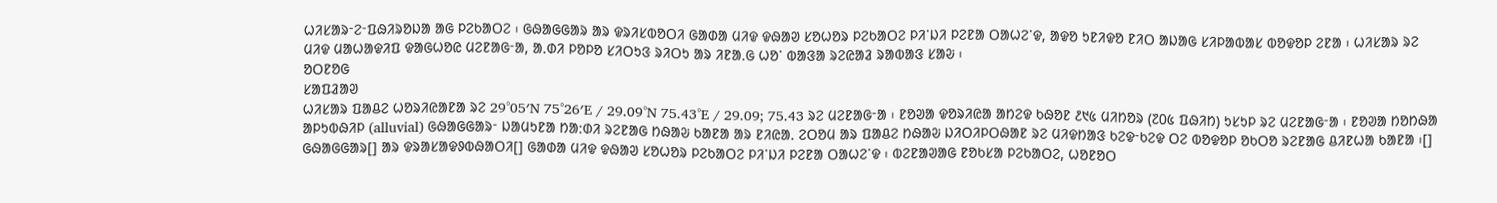ᱦᱤᱥᱟᱨᱼᱮᱼᱯᱷᱤᱨᱚᱡᱟ ᱟᱜ ᱞᱮᱠᱟᱛᱮ ᱾ ᱜᱷᱟᱜᱜᱟᱨ ᱟᱨ ᱫᱨᱤᱥᱵᱚᱛᱤ ᱜᱟᱰᱟ ᱢᱤᱫ ᱫᱷᱟᱣ ᱥᱚᱦᱚᱨ ᱞᱮᱠᱟᱛᱮ ᱞᱤᱸᱡᱤ ᱞᱮᱱᱟ ᱛᱟᱦᱮᱸᱫ, ᱟᱫᱚ ᱩᱱᱤᱫᱚ ᱱᱤᱛ ᱟᱡᱟᱜ ᱥᱤᱞᱟᱵᱟᱥ ᱵᱚᱫᱚᱞ ᱮᱱᱟ ᱾ ᱦᱤᱥᱟᱨ ᱨᱮ ᱢᱤᱫ ᱢᱟᱦᱟᱫᱤᱯ ᱫᱟᱜᱦᱚᱭ ᱢᱮᱱᱟᱜᱼᱟ, ᱟᱹᱰᱤ ᱞᱚᱞᱚ ᱥᱤᱛᱩᱝ ᱨᱤᱛᱩ ᱟᱨ ᱤᱱᱟᱹᱜ ᱦᱚᱸ ᱵᱟᱝᱟ ᱨᱮᱭᱟᱲ ᱨᱟᱵᱟᱝ ᱥᱟᱶ ᱾
ᱚᱛᱱᱚᱜ
ᱥᱟᱯᱲᱟᱣ
ᱦᱤᱥᱟᱨ ᱯᱟᱪᱮ ᱦᱚᱨᱤᱭᱟᱱᱟ ᱨᱮ 29°05′N 75°26′E / 29.09°N 75.43°E / 29.09; 75.43 ᱨᱮ ᱢᱮᱱᱟᱜᱼᱟ ᱾ ᱱᱚᱣᱟ ᱫᱚᱨᱤᱭᱟ ᱟᱴᱮᱫ ᱠᱷᱚᱱ ᱒᱑᱕ ᱢᱤᱴᱚᱨ (᱗᱐᱕ ᱯᱷᱤᱴ) ᱩᱥᱩᱞ ᱨᱮ ᱢᱮᱱᱟᱜᱼᱟ ᱾ ᱱᱚᱣᱟ ᱴᱚᱴᱷᱟ ᱟᱞᱩᱵᱷᱤᱞ (alluvial) ᱜᱷᱟᱜᱜᱟᱨᱼ ᱡᱟᱢᱩᱱᱟ ᱴᱟᱺᱰᱤ ᱨᱮᱱᱟᱜ ᱴᱷᱟᱶ ᱠᱟᱱᱟ ᱟᱨ ᱱᱤᱭᱟᱹ ᱮᱛᱚᱢ ᱟᱨ ᱯᱟᱪᱮ ᱴᱷᱟᱶ ᱡᱤᱛᱤᱞᱛᱷᱟᱱ ᱨᱮ ᱢᱤᱫᱴᱟᱝ ᱠᱮᱫᱼᱠᱮᱫ ᱛᱮ ᱵᱚᱫᱚᱞ ᱚᱠᱛᱚ ᱨᱮᱱᱟᱜ ᱪᱤᱱᱦᱟ ᱠᱟᱱᱟ ᱾[] ᱜᱷᱟᱜᱜᱟᱨ[] ᱟᱨ ᱫᱨᱟᱥᱟᱫᱽᱵᱷᱟᱛᱤ[] ᱜᱟᱰᱟ ᱢᱤᱫ ᱫᱷᱟᱣ ᱥᱚᱦᱚᱨ ᱞᱮᱠᱟᱛᱮ ᱞᱤᱸᱡᱤ ᱞᱮᱱᱟ ᱛᱟᱦᱮᱸᱫ ᱾ ᱵᱮᱱᱟᱣᱟᱜ ᱱᱚᱠᱥᱟ ᱞᱮᱠᱟᱛᱮ, ᱦᱚᱱᱚᱛ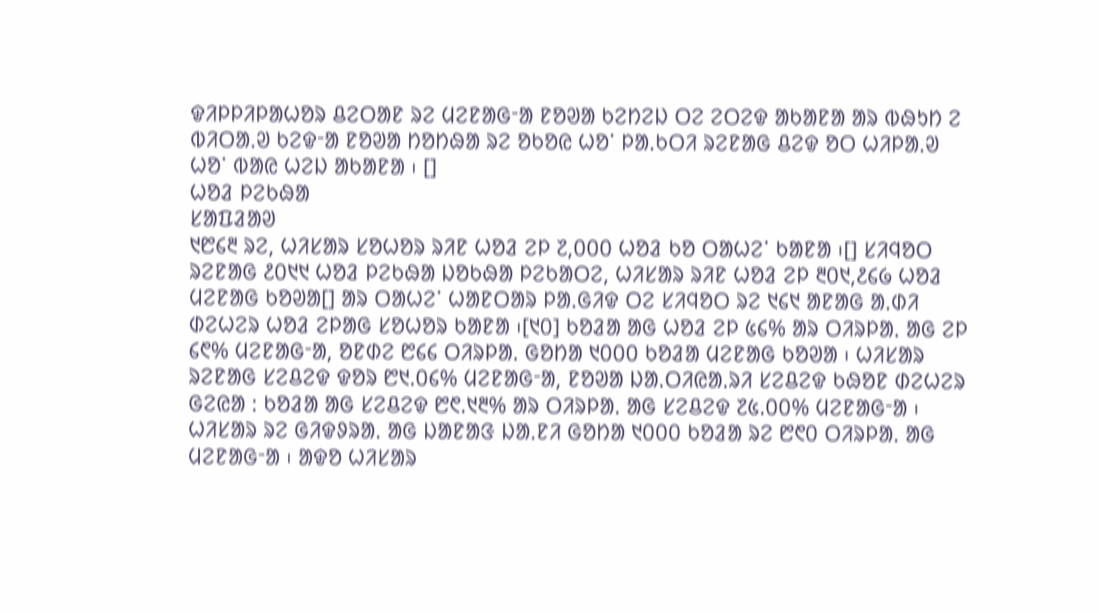ᱫᱤᱞᱞᱤᱞᱟᱦᱚᱨ ᱪᱮᱛᱟᱱ ᱨᱮ ᱢᱮᱱᱟᱜᱼᱟ ᱱᱚᱣᱟ ᱠᱮᱴᱮᱡ ᱛᱮ ᱮᱛᱮᱫ ᱟᱠᱟᱱᱟ ᱟᱨ ᱵᱷᱩᱴ ᱮ ᱵᱤᱛᱟᱹᱣ ᱠᱮᱫᱼᱟ ᱱᱚᱣᱟ ᱴᱚᱴᱷᱟ ᱨᱮ ᱚᱠᱚᱭ ᱦᱚᱸ ᱞᱟᱹᱠᱛᱤ ᱨᱮᱱᱟᱜ ᱪᱮᱫ ᱚᱛ ᱦᱤᱞᱟᱹᱣ ᱦᱚᱸ ᱵᱟᱭ ᱦᱮᱡ ᱟᱠᱟᱱᱟ ᱾ []
ᱦᱚᱲ ᱞᱮᱠᱷᱟ
ᱥᱟᱯᱲᱟᱣ
᱑᱘᱔᱓ ᱨᱮ, ᱦᱤᱥᱟᱨ ᱥᱚᱦᱚᱨ ᱨᱤᱱ ᱦᱚᱲ ᱮᱞ ᱗,᱐᱐᱐ ᱦᱚᱲ ᱠᱚ ᱛᱟᱦᱮᱸ ᱠᱟᱱᱟ ᱾[] ᱥᱤᱧᱚᱛ ᱨᱮᱱᱟᱜ ᱒᱐᱑᱑ ᱦᱚᱲ ᱞᱮᱠᱷᱟ ᱡᱚᱠᱷᱟ ᱞᱮᱠᱟᱛᱮ, ᱦᱤᱥᱟᱨ ᱨᱤᱱ ᱦᱚᱲ ᱮᱞ ᱓᱐᱑,᱒᱔᱙ ᱦᱚᱲ ᱢᱮᱱᱟᱜ ᱠᱚᱣᱟ[] ᱟᱨ ᱛᱟᱦᱮᱸ ᱦᱟᱱᱛᱟᱨ ᱞᱟᱹᱜᱤᱫ ᱛᱮ ᱥᱤᱧᱚᱛ ᱨᱮ ᱑᱔᱑ ᱟᱱᱟᱜ ᱟᱹᱰᱤ ᱰᱮᱦᱮᱨ ᱦᱚᱲ ᱮᱞᱟᱜ ᱥᱚᱦᱚᱨ ᱠᱟᱱᱟ ᱾[᱑᱐] ᱠᱚᱲᱟ ᱟᱜ ᱦᱚᱲ ᱮᱞ ᱕᱔% ᱟᱨ ᱛᱤᱨᱞᱟᱹ ᱟᱜ ᱮᱞ ᱔᱖% ᱢᱮᱱᱟᱜᱼᱟ, ᱚᱱᱰᱮ ᱘᱔᱔ ᱛᱤᱨᱞᱟᱹ ᱜᱚᱴᱟ ᱑᱐᱐᱐ ᱠᱚᱲᱟ ᱢᱮᱱᱟᱜ ᱠᱚᱣᱟ ᱾ ᱦᱤᱥᱟᱨ ᱨᱮᱱᱟᱜ ᱥᱮᱪᱮᱫ ᱫᱚᱨ ᱘᱑.᱐᱔% ᱢᱮᱱᱟᱜᱼᱟ, ᱱᱚᱣᱟ ᱡᱟᱹᱛᱤᱭᱟᱹᱨᱤ ᱥᱮᱪᱮᱫ ᱠᱷᱚᱱ ᱰᱮᱦᱮᱨ ᱜᱮᱭᱟ : ᱠᱚᱲᱟ ᱟᱜ ᱥᱮᱪᱮᱫ ᱘᱖.᱑᱓% ᱟᱨ ᱛᱤᱨᱞᱟᱹ ᱟᱜ ᱥᱮᱪᱮᱫ ᱗᱕.᱐᱐% ᱢᱮᱱᱟᱜᱼᱟ ᱾ ᱦᱤᱥᱟᱨ ᱨᱮ ᱜᱤᱫᱽᱨᱟᱹ ᱟᱜ ᱡᱟᱱᱟᱝ ᱡᱟᱹᱱᱤ ᱜᱚᱴᱟ ᱑᱐᱐᱐ ᱠᱚᱲᱟ ᱨᱮ ᱘᱖᱐ ᱛᱤᱨᱞᱟᱹ ᱟᱜ ᱢᱮᱱᱟᱜᱼᱟ ᱾ ᱟᱫᱚ ᱦᱤᱥᱟᱨ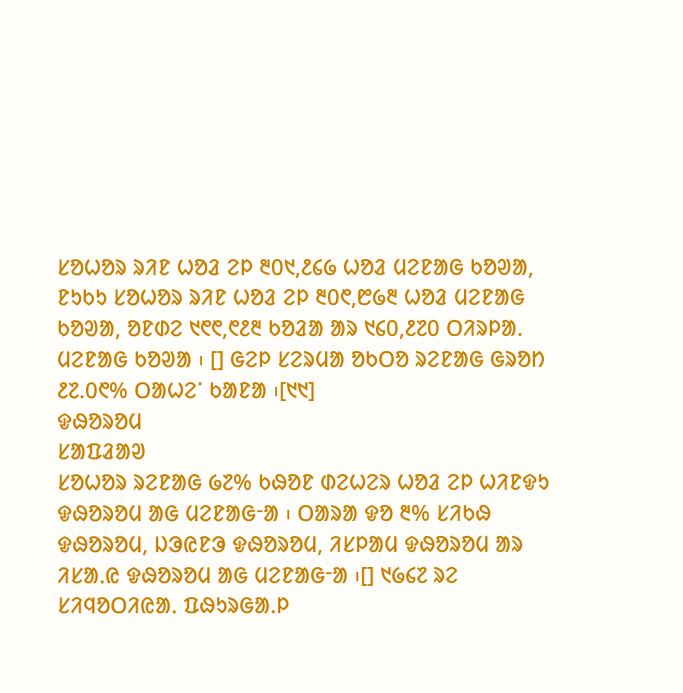ᱥᱚᱦᱚᱨ ᱨᱤᱱ ᱦᱚᱲ ᱮᱞ ᱓᱐᱑,᱒᱔᱙ ᱦᱚᱲ ᱢᱮᱱᱟᱜ ᱠᱚᱣᱟ, ᱱᱩᱠᱩ ᱥᱚᱦᱚᱨ ᱨᱤᱱ ᱦᱚᱲ ᱮᱞ ᱓᱐᱖,᱘᱙᱓ ᱦᱚᱲ ᱢᱮᱱᱟᱜ ᱠᱚᱣᱟ, ᱚᱱᱰᱮ ᱑᱖᱖,᱖᱒᱓ ᱠᱚᱲᱟ ᱟᱨ ᱑᱔᱐,᱒᱗᱐ ᱛᱤᱨᱞᱟᱹ ᱢᱮᱱᱟᱜ ᱠᱚᱣᱟ ᱾ [] ᱜᱮᱞ ᱥᱮᱨᱢᱟ ᱚᱠᱛᱚ ᱨᱮᱱᱟᱜ ᱜᱨᱚᱴ ᱒᱗.᱐᱖% ᱛᱟᱦᱮᱸ ᱠᱟᱱᱟ ᱾[᱑᱑]
ᱫᱷᱚᱨᱚᱢ
ᱥᱟᱯᱲᱟᱣ
ᱥᱚᱦᱚᱨ ᱨᱮᱱᱟᱜ ᱙᱗% ᱠᱷᱚᱱ ᱰᱮᱦᱮᱨ ᱦᱚᱲ ᱮᱞ ᱦᱤᱱᱫᱩ ᱫᱷᱚᱨᱚᱢ ᱟᱜ ᱢᱮᱱᱟᱜᱼᱟ ᱾ ᱛᱟᱨᱟ ᱫᱚ ᱓% ᱥᱤᱠᱷ ᱫᱷᱚᱨᱚᱢ, ᱡᱳᱭᱱᱳ ᱫᱷᱚᱨᱚᱢ, ᱤᱥᱞᱟᱢ ᱫᱷᱚᱨᱚᱢ ᱟᱨ ᱤᱥᱟᱹᱭ ᱫᱷᱚᱨᱚᱢ ᱟᱜ ᱢᱮᱱᱟᱜᱼᱟ ᱾[] ᱑᱙᱔᱗ ᱨᱮ ᱥᱤᱧᱚᱛᱤᱭᱟᱹ ᱯᱷᱩᱨᱜᱟᱹᱞ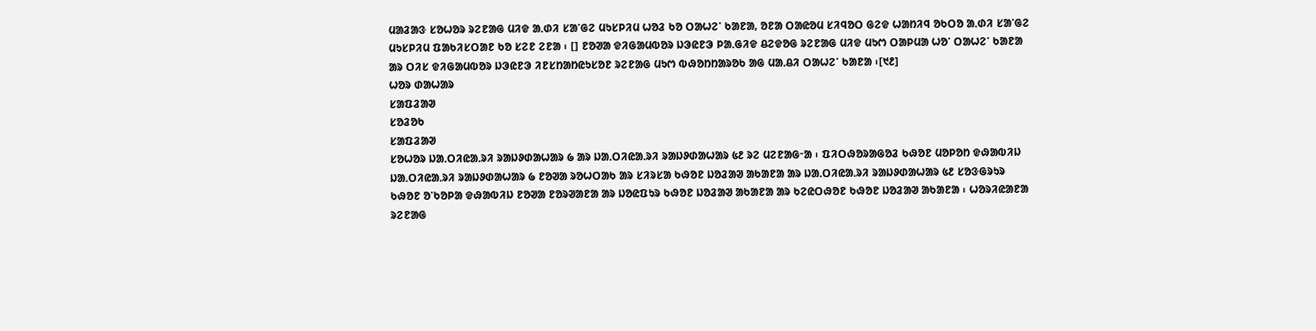ᱢᱟᱲᱟᱝ ᱥᱚᱦᱚᱨ ᱨᱮᱱᱟᱜ ᱢᱤᱫ ᱟᱹᱰᱤ ᱥᱟᱸᱜᱮ ᱢᱩᱥᱞᱤᱢ ᱦᱚᱲ ᱠᱚ ᱛᱟᱦᱮᱸ ᱠᱟᱱᱟ, ᱚᱱᱟ ᱛᱟᱭᱚᱢ ᱥᱤᱧᱚᱛ ᱜᱮᱫ ᱦᱟᱴᱤᱧ ᱚᱠᱛᱚ ᱟᱹᱰᱤ ᱥᱟᱸᱜᱮ ᱢᱩᱥᱞᱤᱢ ᱯᱟᱠᱤᱥᱛᱟᱱ ᱠᱚ ᱥᱮᱱ ᱮᱱᱟ ᱾ [] ᱱᱚᱣᱟ ᱫᱤᱜᱟᱢᱵᱚᱨ ᱡᱳᱭᱱᱳ ᱞᱟᱹᱜᱤᱫ ᱪᱮᱫᱚᱜ ᱨᱮᱱᱟᱜ ᱢᱤᱫ ᱢᱩᱬ ᱛᱟᱞᱢᱟ ᱦᱚᱸ ᱛᱟᱦᱮᱸ ᱠᱟᱱᱟ ᱟᱨ ᱛᱤᱥ ᱫᱤᱜᱟᱢᱵᱚᱨ ᱡᱳᱭᱱᱳ ᱤᱱᱥᱴᱟᱴᱭᱩᱥᱚᱱ ᱨᱮᱱᱟᱜ ᱢᱩᱬ ᱵᱷᱚᱴᱴᱟᱨᱚᱠ ᱟᱜ ᱢᱟᱹᱪᱤ ᱛᱟᱦᱮᱸ ᱠᱟᱱᱟ ᱾[᱑᱒]
ᱦᱚᱨ ᱰᱟᱦᱟᱨ
ᱥᱟᱯᱲᱟᱣ
ᱥᱚᱲᱚᱠ
ᱥᱟᱯᱲᱟᱣ
ᱥᱚᱦᱚᱨ ᱡᱟᱹᱛᱤᱭᱟᱹᱨᱤ ᱨᱟᱡᱽᱰᱟᱦᱟᱨ ᱙ ᱟᱨ ᱡᱟᱹᱛᱤᱭᱟᱹᱨᱤ ᱨᱟᱡᱽᱰᱟᱦᱟᱨ ᱕᱒ ᱨᱮ ᱢᱮᱱᱟᱜᱼᱟ ᱾ ᱯᱤᱛᱷᱚᱨᱟᱜᱚᱲ ᱠᱷᱚᱱ ᱢᱚᱞᱚᱴ ᱫᱷᱟᱵᱤᱡ ᱡᱟᱹᱛᱤᱭᱟᱹᱨᱤ ᱨᱟᱡᱽᱰᱟᱦᱟᱨ ᱙ ᱱᱚᱣᱟ ᱨᱚᱦᱛᱟᱠ ᱟᱨ ᱥᱤᱨᱥᱟ ᱠᱷᱚᱱ ᱡᱚᱲᱟᱣ ᱟᱠᱟᱱᱟ ᱟᱨ ᱡᱟᱹᱛᱤᱭᱟᱹᱨᱤ ᱨᱟᱡᱽᱰᱟᱦᱟᱨ ᱕᱒ ᱥᱚᱝᱜᱨᱩᱨ ᱠᱷᱚᱱ ᱚᱸᱠᱚᱞᱟ ᱫᱷᱟᱵᱤᱡ ᱱᱚᱣᱟ ᱱᱚᱨᱣᱟᱱᱟ ᱟᱨ ᱡᱚᱭᱯᱩᱨ ᱠᱷᱚᱱ ᱡᱚᱲᱟᱣ ᱟᱠᱟᱱᱟ ᱟᱨ ᱠᱮᱭᱛᱷᱚᱱ ᱠᱷᱚᱱ ᱡᱚᱲᱟᱣ ᱟᱠᱟᱱᱟ ᱾ ᱦᱚᱨᱤᱭᱟᱱᱟ ᱨᱮᱱᱟᱜ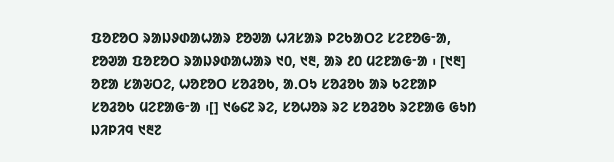ᱯᱚᱱᱚᱛ ᱨᱟᱡᱽᱰᱟᱦᱟᱨ ᱱᱚᱣᱟ ᱦᱤᱥᱟᱨ ᱞᱮᱠᱟᱛᱮ ᱥᱮᱱᱚᱜᱼᱟ, ᱱᱚᱣᱟ ᱯᱚᱱᱚᱛ ᱨᱟᱡᱽᱰᱟᱦᱟᱨ ᱑᱐, ᱑᱓, ᱟᱨ ᱒᱐ ᱢᱮᱱᱟᱜᱼᱟ ᱾ [᱑᱓] ᱚᱱᱟ ᱥᱟᱶᱛᱮ, ᱦᱚᱱᱚᱛ ᱥᱚᱲᱚᱠ, ᱟᱹᱛᱩ ᱥᱚᱲᱚᱠ ᱟᱨ ᱠᱮᱱᱟᱞ ᱥᱚᱲᱚᱠ ᱢᱮᱱᱟᱜᱼᱟ ᱾[] ᱑᱙᱔᱗ ᱨᱮ, ᱥᱚᱦᱚᱨ ᱨᱮ ᱥᱚᱲᱚᱠ ᱨᱮᱱᱟᱜ ᱜᱩᱴ ᱡᱤᱞᱤᱧ ᱑᱓᱗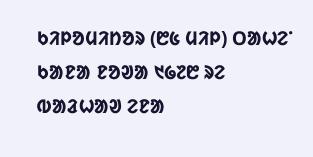ᱠᱤᱞᱚᱢᱤᱴᱚᱨ (᱘᱕ ᱢᱤᱞ) ᱛᱟᱦᱮᱸ ᱠᱟᱱᱟ ᱱᱚᱣᱟ ᱑᱙᱗᱘ ᱨᱮ ᱵᱟᱲᱦᱟᱣ ᱮᱱᱟ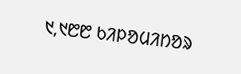᱑,᱑᱘᱘ ᱠᱤᱞᱚᱢᱤᱴᱚᱨ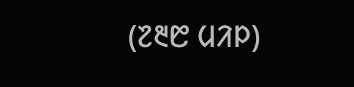(᱗᱓᱘ ᱢᱤᱞ)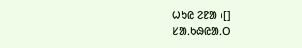ᱦᱩᱭ ᱮᱱᱟ ᱾[]
ᱥᱟᱹᱠᱷᱭᱟᱹᱛ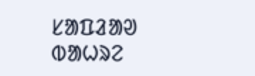ᱥᱟᱯᱲᱟᱣ
ᱵᱟᱦᱨᱮ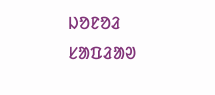ᱡᱚᱱᱚᱲ
ᱥᱟᱯᱲᱟᱣ